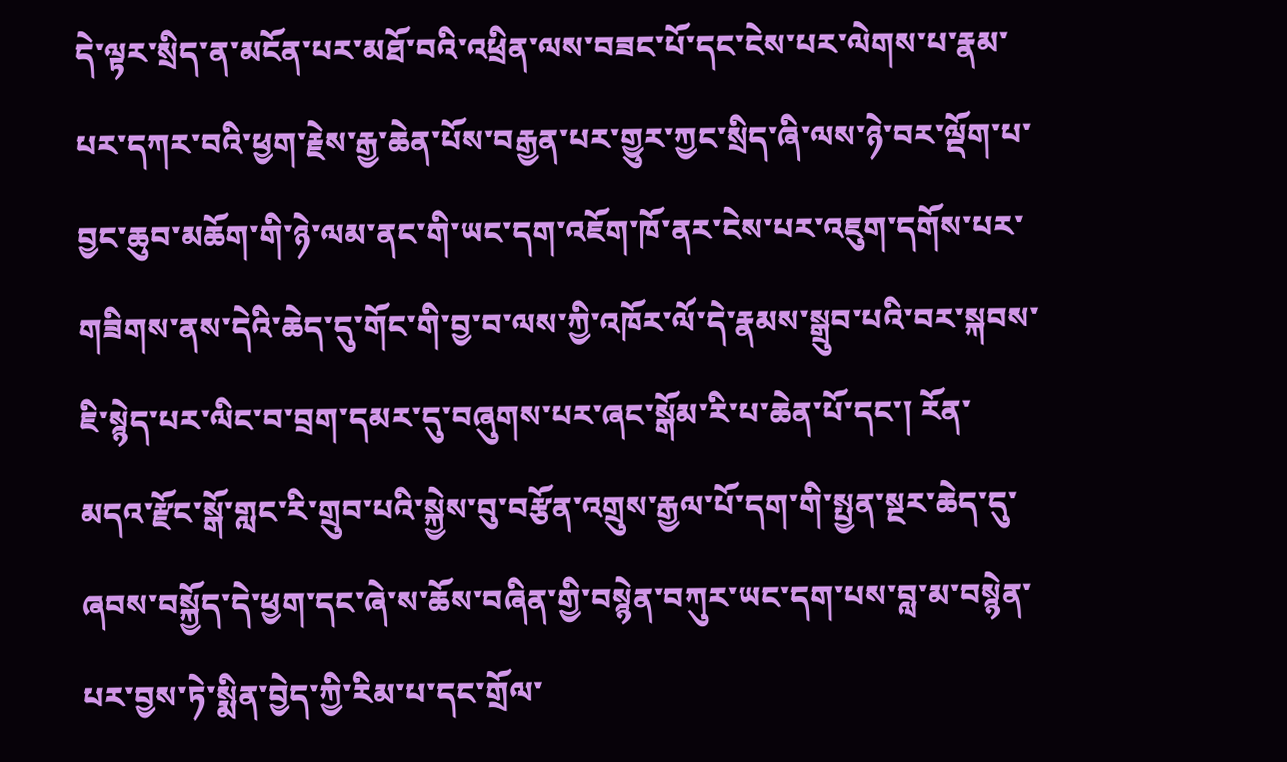དེ་ལྟར་སྲིད་ན་མངོན་པར་མཐོ་བའི་འཕྲིན་ལས་བཟང་པོ་དང་ངེས་པར་ལེགས་པ་རྣམ་པར་དཀར་བའི་ཕྱག་རྗེས་རྒྱ་ཆེན་པོས་བརྒྱན་པར་གྱུར་ཀྱང་སྲིད་ཞི་ལས་ཉེ་བར་ལྡོག་པ་བྱང་ཆུབ་མཆོག་གི་ཉེ་ལམ་ནང་གི་ཡང་དག་འཇོག་ཁོ་ནར་ངེས་པར་འཇུག་དགོས་པར་གཟིགས་ནས་དེའི་ཆེད་དུ་གོང་གི་བྱ་བ་ལས་ཀྱི་འཁོར་ལོ་དེ་རྣམས་སྒྲུབ་པའི་བར་སྐབས་ཇི་སྙེད་པར་ལིང་བ་བྲག་དམར་དུ་བཞུགས་པར་ཞང་སྒོམ་རི་པ་ཆེན་པོ་དང་། རོན་མདའ་རྫོང་སྒོ་གླང་རི་གྲུབ་པའི་སྐྱེས་བུ་བརྩོན་འགྲུས་རྒྱལ་པོ་དག་གི་སྤྱན་སྔར་ཆེད་དུ་ཞབས་བསྐྱོད་དེ་ཕྱག་དང་ཞེ་ས་ཆོས་བཞིན་གྱི་བསྙེན་བཀུར་ཡང་དག་པས་བླ་མ་བསྙེན་པར་བྱས་ཏེ་སྨིན་བྱེད་ཀྱི་རིམ་པ་དང་གྲོལ་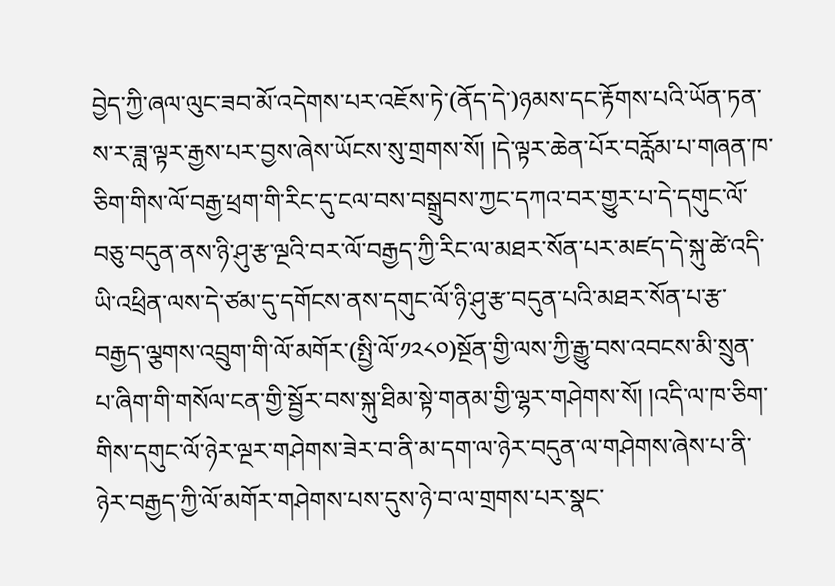བྱེད་ཀྱི་ཞལ་ལུང་ཟབ་མོ་འདེགས་པར་འཇོས་ཏེ་(ནོད་དེ་)ཉམས་དང་རྟོགས་པའི་ཡོན་ཏན་ས་ར་ཟླ་ལྟར་རྒྱས་པར་བྱས་ཞེས་ཡོངས་སུ་གྲགས་སོ། །དེ་ལྟར་ཆེན་པོར་བརློམ་པ་གཞན་ཁ་ཅིག་གིས་ལོ་བརྒྱ་ཕྲག་གི་རིང་དུ་ངལ་བས་བསྒྲུབས་ཀྱང་དཀའ་བར་གྱུར་པ་དེ་དགུང་ལོ་བཅུ་བདུན་ནས་ཉི་ཤུ་རྩ་ལྔའི་བར་ལོ་བརྒྱད་ཀྱི་རིང་ལ་མཐར་སོན་པར་མཛད་དེ་སྐུ་ཚེ་འདི་ཡི་འཕྲིན་ལས་དེ་ཙམ་དུ་དགོངས་ནས་དགུང་ལོ་ཉི་ཤུ་རྩ་བདུན་པའི་མཐར་སོན་པ་རྩ་བརྒྱད་ལྕགས་འབྲུག་གི་ལོ་མགོར་(སྤྱི་ལོ་༡༢༨༠)སྔོན་གྱི་ལས་ཀྱི་རྒྱུ་བས་འབངས་མི་སྲུན་པ་ཞིག་གི་གསོལ་ངན་གྱི་སྦྱོར་བས་སྐུ་ཐིམ་སྟེ་གནམ་གྱི་ལྷར་གཤེགས་སོ། །འདི་ལ་ཁ་ཅིག་གིས་དགུང་ལོ་ཉེར་ལྔར་གཤེགས་ཟེར་བ་ནི་མ་དག་ལ་ཉེར་བདུན་ལ་གཤེགས་ཞེས་པ་ནི་ཉེར་བརྒྱད་ཀྱི་ལོ་མགོར་གཤེགས་པས་དུས་ཉེ་བ་ལ་གྲགས་པར་སྣང་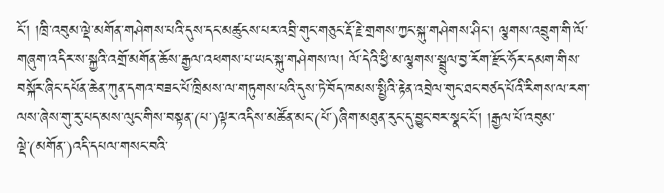ངོ་། །ཁྲི་འབུམ་ལྡེ་མགོན་གཤེགས་པའི་དུས་དང་མཚུངས་པར་འབྲི་གུང་གཅུང་རྡོ་རྗེ་གྲགས་ཀྱང་སྐུ་གཤེགས་ཤིང་། ལྕགས་འབྲུག་གི་ལོ་གཞུག་འདིར་ས་སྐྱའི་འགྲོ་མགོན་ཆོས་རྒྱལ་འཕགས་པ་ཡང་སྐུ་གཤེགས་ལ། ལོ་དེའི་ཕྱི་མ་ལྕགས་སྦྲུལ་བྱ་རོག་རྫོང་ཧོར་དམག་གིས་བསྐོར་ཞིང་དཔོན་ཆེན་ཀུན་དགའ་བཟང་པོ་ཁྲིམས་ལ་གཏུགས་པའི་དུས་ཏེ་བོད་ཁམས་སྤྱིའི་རྟེན་འབྲེལ་གུང་ཐང་བཙད་པོའི་རིགས་ལ་རག་ལས་ཞེས་གུ་རུ་པད་མས་ལུང་གིས་བསྟན་(པ་)ལྟར་འདིས་མཚོན་མང་(པོ་)ཞིག་མཐུན་རུང་དུ་བྱུང་བར་སྣང་ངོ་། །རྒྱལ་པོ་འབུམ་ལྡེ་(མགོན་)འདི་དཔལ་གསང་བའི་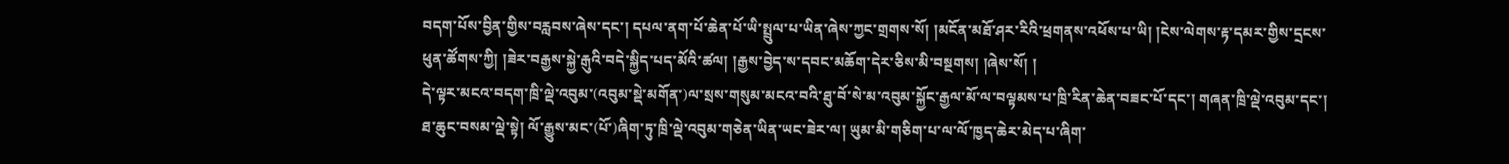བདག་པོས་བྱིན་གྱིས་བརླབས་ཞེས་དང་། དཔལ་ནག་པོ་ཆེན་པོ་ཡི་སྤྲུལ་པ་ཡིན་ཞེས་ཀྱང་གྲགས་སོ། །མངོན་མཐོ་ཤར་རིའི་ཕྲགནས་འཕོས་པ་ཡི། །ངེས་ལེགས་རྟ་དམར་གྱིས་དྲངས་ཕུན་ཚོགས་ཀྱི། །ཟེར་བརྒྱས་སྐྱེ་རྒུའི་བདེ་སྐྱིད་པད་མོའི་ཚལ། །རྒྱས་བྱེད་ས་དབང་མཆོག་དེར་ཅིས་མི་བསྔགས། །ཞེས་སོ། །
དེ་ལྟར་མངའ་བདག་ཁྲི་ལྡེ་འབུམ་(འབུམ་སྡེ་མགོན་)ལ་སྲས་གསུམ་མངའ་བའི་ཐུ་བོ་སེ་མ་འབུམ་སྐྱོང་རྒྱལ་མོ་ལ་བལྟམས་པ་ཁྲི་རིན་ཆེན་བཟང་པོ་དང་། གཞན་ཁྲི་ལྡེ་འབུམ་དང་། ཐ་ཆུང་བསམ་ལྡེ་སྟེ། ལོ་རྒྱུས་མང་(པོ་)ཞིག་ཏུ་ཁྲི་ལྡེ་འབུམ་གཅེན་ཡིན་ཡང་ཟེར་ལ། ཡུམ་མི་གཅིག་པ་ལ་ལོ་ཁྱད་ཆེར་མེད་པ་ཞིག་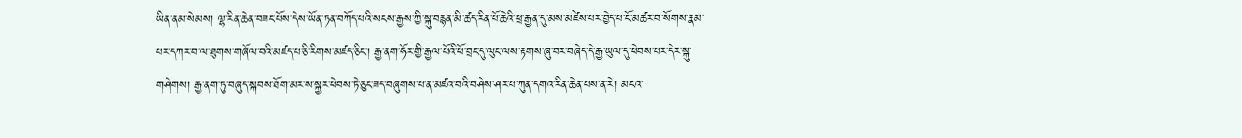ཡིན་ནམ་སེམས། ལྷ་རིན་ཆེན་བཟང་པོས་དེས་ཡོན་ཏན་བཀོད་པའི་སངས་རྒྱས་ཀྱི་སྐུ་བརྙན་མི་ཚད་རིན་པོ་ཆེའི་ཕྲ་རྒྱན་དུ་མས་མཛེས་པར་བྱེད་པ་ངོ་མཚར་བ་སོགས་རྣམ་པར་དཀར་བ་ལ་ཐུགས་གཞོལ་བའི་མཛད་པ་ཅི་རིགས་མཛད་ཅིང་། རྒྱ་ནག་ཧོར་གྱི་རྒྱལ་པོའི་ཕོ་བྲང་དུ་ལུང་ལས་རྟགས་ཞུ་བར་བཞེད་དེ་རྒྱ་ཡུལ་དུ་ཕེབས་པར་དེར་སྐུ་གཤེགས། རྒྱ་ནག་ཏུ་བཞུད་སྐབས་ཐོག་མར་ས་སྐྱར་ཕེབས་ཏེ་ཅུང་ཟད་བཞུགས་པ་ན་མཛའ་བའི་བཤེས་ཤར་པ་ཀུན་དགའ་རིན་ཆེན་པས་ན་རེ། མངའ་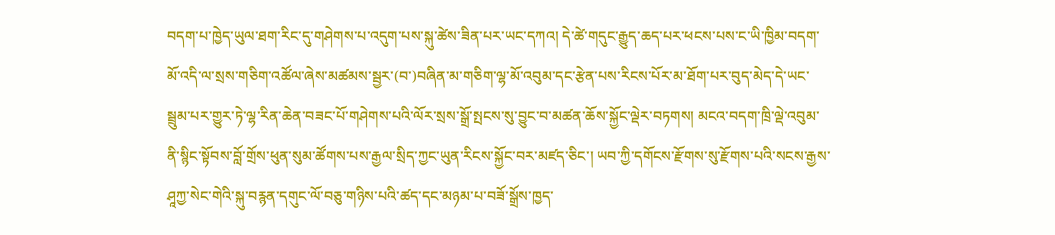བདག་པ་ཁྱེད་ཡུལ་ཐག་རིང་དུ་གཤེགས་པ་འདུག་པས་སྐུ་ཚེས་ཟིན་པར་ཡང་དཀའ། དེ་ཚེ་གདུང་རྒྱུད་ཆད་པར་ཕངས་པས་ང་ཡི་ཁྱིམ་བདག་མོ་འདི་ལ་སྲས་གཅིག་འཚོལ་ཞེས་མཚམས་སྦྱར་(བ་)བཞིན་མ་གཅིག་ལྷ་མོ་འབུམ་དང་རྩེན་པས་རིངས་པོར་མ་ཐོག་པར་བུད་མེད་དེ་ཡང་སྦྲུམ་པར་གྱུར་ཏེ་ལྷ་རིན་ཆེན་བཟང་པོ་གཤེགས་པའི་ལོར་སྲས་སྒྲོ་སྤངས་སུ་བྱུང་བ་མཚན་ཆོས་སྐྱོང་ལྡེར་བཏགས། མངའ་བདག་ཁྲི་ལྡེ་འབུམ་ནི་སྙིང་སྟོབས་བློ་གྲོས་ཕུན་སུམ་ཚོགས་པས་རྒྱལ་སྲིད་ཀྱང་ཡུན་རིངས་སྐྱོང་བར་མཛད་ཅིང་། ཡབ་ཀྱི་དགོངས་རྫོགས་སུ་རྫོགས་པའི་སངས་རྒྱས་ཤཱཀྱ་སེང་གེའི་སྐུ་བརྙན་དགུང་ལོ་བཅུ་གཉིས་པའི་ཚད་དང་མཉམ་པ་བཟོ་སྒྲོས་ཁྱད་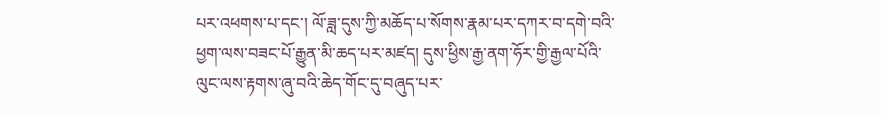པར་འཕགས་པ་དང་། ལོ་ཟླ་དུས་ཀྱི་མཆོད་པ་སོགས་རྣམ་པར་དཀར་བ་དགེ་བའི་ཕྱག་ལས་བཟང་པོ་རྒྱུན་མི་ཆད་པར་མཛད། དུས་ཕྱིས་རྒྱ་ནག་ཧོར་གྱི་རྒྱལ་པོའི་ལུང་ལས་རྟགས་ཞུ་བའི་ཆེད་གོང་དུ་བཞུད་པར་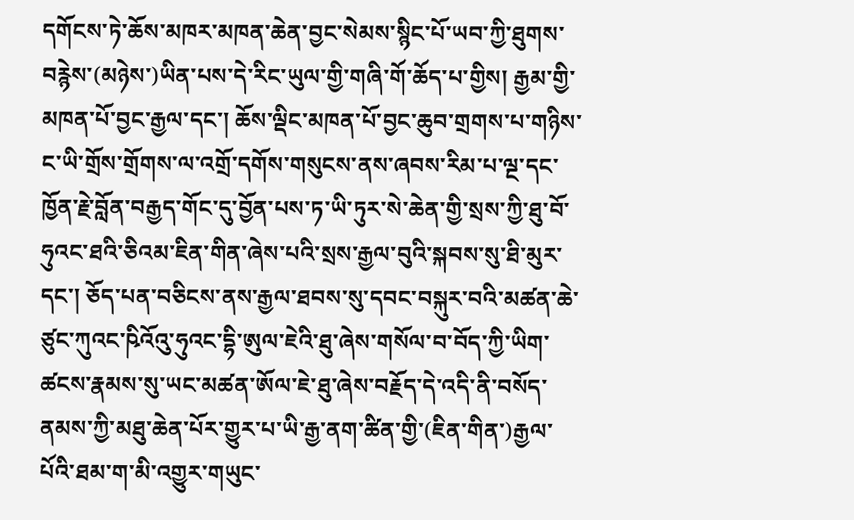དགོངས་ཏེ་ཆོས་མཁར་མཁན་ཆེན་བྱང་སེམས་སྙིང་པོ་ཡབ་ཀྱི་ཐུགས་བརྙེས་(མཉེས་)ཡིན་པས་དེ་རིང་ཡུལ་གྱི་གཞི་གོ་ཆོད་པ་གྱིས། རྒྱམ་གྱི་མཁན་པོ་བྱང་རྒྱལ་དང་། ཆོས་ལྡིང་མཁན་པོ་བྱང་ཆུབ་གྲགས་པ་གཉིས་ང་ཡི་གྲོས་གྲོགས་ལ་འགྲོ་དགོས་གསུངས་ནས་ཞབས་རིམ་པ་ལྔ་དང་ཁྱོན་རྗེ་བློན་བརྒྱད་གོང་དུ་བྱོན་པས་ཏ་ཡི་ཏུར་སེ་ཆེན་གྱི་སྲས་ཀྱི་ཐུ་བོ་ཧུའང་ཐའི་ཅིའམ་ཇིན་གིན་ཞེས་པའི་སྲས་རྒྱལ་བུའི་སྐབས་སུ་ཐི་མུར་དང་། ཅོད་པན་བཅིངས་ནས་རྒྱལ་ཐབས་སུ་དབང་བསྐུར་བའི་མཚན་ཆེ་ཙུང་ཀུའང་ཥིའོའུ་ཧུའང་དྷི་ཨུལ་ཇེའི་ཐུ་ཞེས་གསོལ་བ་བོད་ཀྱི་ཡིག་ཚངས་རྣམས་སུ་ཡང་མཚན་ཨོལ་ཇེ་ཐུ་ཞེས་བརྗོད་དེ་འདི་ནི་བསོད་ནམས་ཀྱི་མཐུ་ཆེན་པོར་གྱུར་པ་ཡི་རྒྱ་ནག་ཚིན་གྱི་(ཇིན་གིན་)རྒྱལ་པོའི་ཐམ་ག་མི་འགྱུར་གཡུང་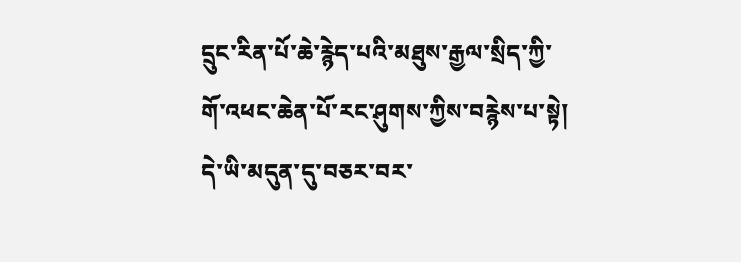དྲུང་རིན་པོ་ཆེ་རྙེད་པའི་མཐུས་རྒྱལ་སྲིད་ཀྱི་གོ་འཕང་ཆེན་པོ་རང་ཤུགས་ཀྱིས་བརྙེས་པ་སྟེ། དེ་ཡི་མདུན་དུ་བཅར་བར་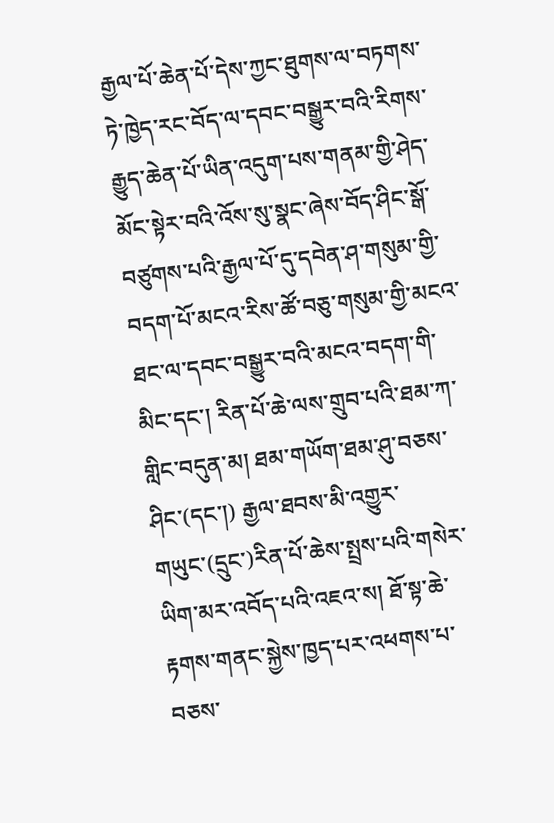རྒྱལ་པོ་ཆེན་པོ་དེས་ཀྱང་ཐུགས་ལ་བཏགས་ཏེ་ཁྱེད་རང་བོད་ལ་དབང་བསྒྱུར་བའི་རིགས་རྒྱུད་ཆེན་པོ་ཡིན་འདུག་པས་གནམ་གྱི་ཤེད་མོང་སྟེར་བའི་འོས་སུ་སྣང་ཞེས་བོད་ཤིང་སྒོ་བཙུགས་པའི་རྒྱལ་པོ་དུ་དབེན་ཤ་གསུམ་གྱི་བདག་པོ་མངའ་རིས་ཚོ་བཅུ་གསུམ་གྱི་མངའ་ཐང་ལ་དབང་བསྒྱུར་བའི་མངའ་བདག་གི་མིང་དང་། རིན་པོ་ཆེ་ལས་གྲུབ་པའི་ཐམ་ཀ་གླིང་བདུན་མ། ཐམ་གཡོག་ཐམ་ཤུ་བཅས་ཤིང་(དང་།) རྒྱལ་ཐབས་མི་འགྱུར་གཡུང་(དྲུང་)རིན་པོ་ཆེས་སྤྲས་པའི་གསེར་ཡིག་མར་འབོད་པའི་འཇའ་ས། ཐོ་སྟ་ཆེ་རྟགས་གནང་སྐྱེས་ཁྱད་པར་འཕགས་པ་བཅས་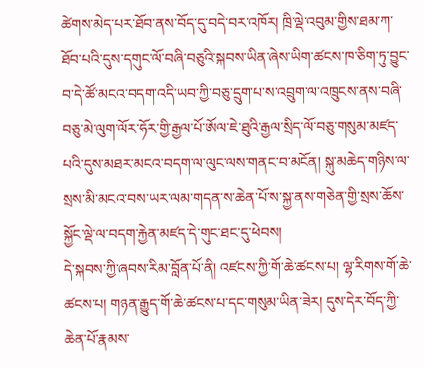ཚེགས་མེད་པར་ཐོབ་ནས་བོད་དུ་བདེ་བར་འཁོར། ཁྲི་ལྡེ་འབུམ་གྱིས་ཐམ་ཀ་ཐོབ་པའི་དུས་དགུང་ལོ་བཞི་བཅུའི་སྐབས་ཡིན་ཞེས་ཡིག་ཚངས་ཁ་ཅིག་ཏུ་བྱུང་བ་དེ་ཚོ་མངའ་བདག་འདི་ཡབ་ཀྱི་བཅུ་དྲུག་པ་ས་འབྲུག་ལ་འཁྲུངས་ནས་བཞི་བཅུ་མེ་ལུག་ལོར་ཧོར་གྱི་རྒྱལ་པོ་ཨོལ་ཇེ་ཐུའི་རྒྱལ་སྲིད་ལོ་བཅུ་གསུམ་མཛད་པའི་དུས་མཐར་མངའ་བདག་ལ་ལུང་ལས་གནང་བ་མངོན། སྐུ་མཆེད་གཉིས་ལ་སྲས་མི་མངའ་བས་ཡར་ལམ་གདན་ས་ཆེན་པོ་ས་སྐྱ་ནས་གཅེན་གྱི་སྲས་ཆོས་སྐྱོང་ལྡེ་ལ་བདག་རྐྱེན་མཛད་དེ་གུང་ཐང་དུ་ཕེབས།
དེ་སྐབས་ཀྱི་ཞབས་རིམ་བློན་པོ་ནི། འཛངས་ཀྱི་གོ་ཆེ་ཚངས་པ། ལྷ་རིགས་གོ་ཆེ་ཚངས་པ། གཉན་རྒྱུད་གོ་ཆེ་ཚངས་པ་དང་གསུམ་ཡིན་ཟེར། དུས་དེར་བོད་ཀྱི་ཆེན་པོ་རྣམས་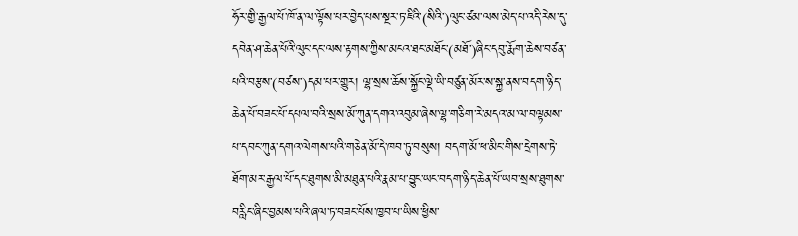ཧོར་གྱི་རྒྱལ་པོ་ཁོ་ན་ལ་ལྟོས་པར་བྱེད་པས་སྔར་ཏ་ཇིའི་(སིའི་)ལུང་ཙམ་ལས་མེད་པ་འདི་རེས་དུ་དབེན་ཤ་ཆེན་པོའི་ལུང་དང་ལས་རྟགས་ཀྱིས་མངའ་ཐང་མཐོང་(མཐོ་)ཞིང་དབུ་རྨོག་ཆེས་བཙན་པའི་བརྩས་(བཙས་)དམ་པར་གྱུར། ལྷ་སྲས་ཆོས་སྐྱོང་ལྡེ་ཡི་བཙུན་མོར་ས་སྐྱ་ནས་བདག་ཉིད་ཆེན་པོ་བཟང་པོ་དཔལ་བའི་སྲས་མོ་ཀུན་དགའ་འབུམ་ཞེས་ལྷ་གཅིག་རེ་མདའ་མ་ལ་བལྟམས་པ་དབང་ཀུན་དགའ་ལེགས་པའི་གཅེན་མོ་དེ་ཁབ་ཏུ་བསུས། བདག་མོ་ཕ་མིང་གིས་དྲེགས་ཏེ་ཐོག་མར་རྒྱལ་པོ་དང་ཐུགས་མི་མཐུན་པའི་རྣམ་པ་བྱུང་ཡང་བདག་ཉིད་ཆེན་པོ་ཡབ་སྲས་ཐུགས་བརླིང་ཞིང་བྱམས་པའི་ཞལ་ཏ་བཟང་པོས་ཁྱབ་པ་ཡིས་ཕྱིས་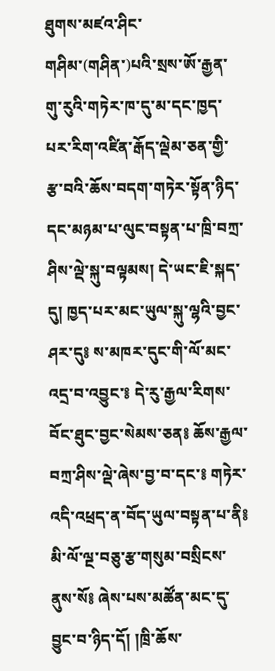ཐུགས་མཛའ་ཤིང་གཤིམ་(གཤིན་)པའི་སྲས་ཨོ་རྒྱན་གུ་རུའི་གཏེར་ཁ་དུ་མ་དང་ཁྱད་པར་རིག་འཛིན་རྒོད་ལྡེམ་ཅན་གྱི་རྩ་བའི་ཆོས་བདག་གཏེར་སྟོན་ཉིད་དང་མཉམ་པ་ལུང་བསྟན་པ་ཁྲི་བཀྲ་ཤིས་ལྡེ་སྐུ་བལྟམས། དེ་ཡང་ཇི་སྐད་དུ། ཁྱད་པར་མང་ཡུལ་སྐུ་ལྷའི་བྱང་ཤར་དུ༔ ས་མཁར་དུང་གི་ལོ་མང་འདྲ་བ་འབྱུང་༔ དེ་རུ་རྒྱལ་རིགས་བོང་ཐུང་བྱང་སེམས་ཅན༔ ཆོས་རྒྱལ་བཀྲ་ཤིས་ལྡེ་ཞེས་བྱ་བ་དང་༔ གཏེར་འདི་འཕྲད་ན་བོད་ཡུལ་བསྟན་པ་ནི༔ མི་ལོ་ལྔ་བཅུ་རྩ་གསུམ་བསྲིངས་ནུས་སོ༔ ཞེས་པས་མཚོན་མང་དུ་བྱུང་བ་ཉིད་དོ། །ཁྲི་ཆོས་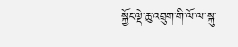སྐྱོང་ལྡེ་ཆུ་འབྲུག་གི་ལོ་ལ་སྐུ་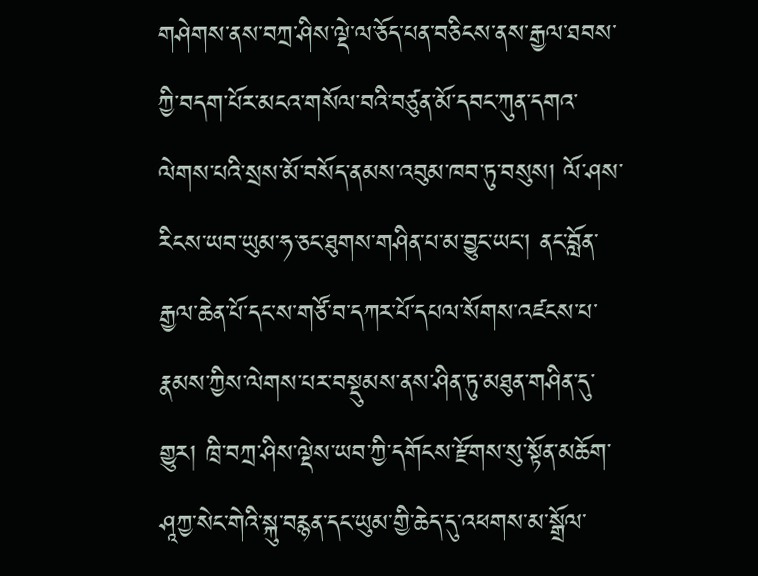གཤེགས་ནས་བཀྲ་ཤིས་ལྡེ་ལ་ཅོད་པན་བཅིངས་ནས་རྒྱལ་ཐབས་ཀྱི་བདག་པོར་མངའ་གསོལ་བའི་བཙུན་མོ་དབང་ཀུན་དགའ་ལེགས་པའི་སྲས་མོ་བསོད་ནམས་འབུམ་ཁབ་ཏུ་བསུས། ལོ་ཤས་རིངས་ཡབ་ཡུམ་ཧ་ཅང་ཐུགས་གཤིན་པ་མ་བྱུང་ཡང་། ནང་བློན་རྒྱལ་ཆེན་པོ་དང་ས་གཙོ་བ་དཀར་པོ་དཔལ་སོགས་འཛངས་པ་རྣམས་ཀྱིས་ལེགས་པར་བསྡུམས་ནས་ཤིན་ཏུ་མཐུན་གཤིན་དུ་གྱུར། ཁྲི་བཀྲ་ཤིས་ལྡེས་ཡབ་ཀྱི་དགོངས་རྫོགས་སུ་སྟོན་མཆོག་ཤཱཀྱ་སེང་གེའི་སྐུ་བརྙན་དང་ཡུམ་གྱི་ཆེད་དུ་འཕགས་མ་སྒྲོལ་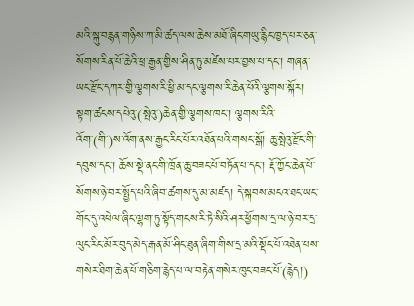མའི་སྐུ་བརྙན་གཉིས་ཀ་མི་ཚད་ལས་ཆེས་མཐོ་ཞིང་གཡུ་རྙིང་ཁྱད་པར་ཅན་སོགས་རིན་པོ་ཆེའི་ཕྲ་རྒྱན་གྱིས་ཤིན་ཏུ་མཛེས་པར་བྱས་པ་དང་། གཞན་ཡང་རྫོང་དཀར་གྱི་ལྕགས་རི་ཕྱི་མ་དང་ལྕགས་རི་ཆེན་པོའི་ལྕགས་སྐོར། སྟག་ཚངས་དཔེའུ་(སྤེའུ་)ཆེན་གྱི་ལྕགས་ཁང་། ལྕགས་རིའི་འོག་(གི་)ས་འོག་ནས་རྒྱང་རིང་པོར་འཐོན་པའི་གསང་སྒོ། ཆུ་སྤེའུ་རྫོང་གི་དབུས་དང་། ཆོས་སྡེ་ནང་གི་ཁྲོན་ཆུ་བཟང་པོ་བཏོན་པ་དང་། རྡོ་ཀྱོང་ཆེན་པོ་སོགས་ཉེ་བར་སྤྱོད་པའི་ཞིབ་ཚགས་དུ་མ་མཛད། དེ་སྐབས་མངའ་ཐང་ཡང་གོང་དུ་འཕེལ་ཞིང་ལྷག་ཏུ་སྟོད་གངས་རི་ཏེ་སིའི་ཤར་ཕྱོགས་དྲ་ལ་ཉེ་བར་དྲ་ལུང་རིང་མོར་བུད་མེད་རྒན་མོ་ཤིང་ཐུན་ཞིག་གིས་དྲ་མའི་སྡོང་པོ་འཐེན་པས་གསེར་ཐིག་ཆེན་པོ་གཅིག་རྙེད་པ་ལ་བརྟེན་གསེར་ཁུང་བཟང་པོ་(རྙེད།)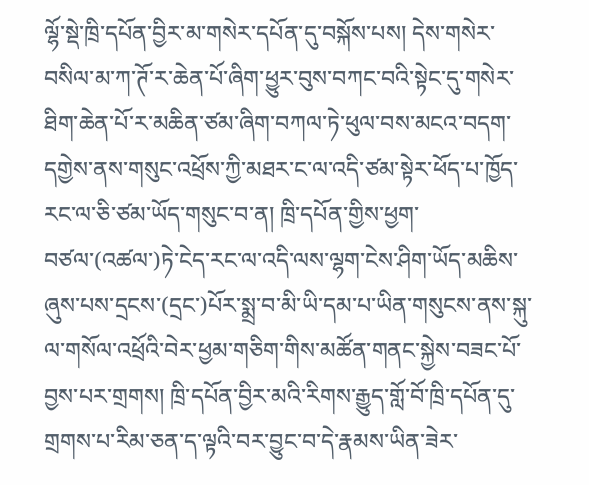ལྷོ་སྡེ་ཁྲི་དཔོན་བྱིར་མ་གསེར་དཔོན་དུ་བསྐོས་པས། དེས་གསེར་བསིལ་མ་ཀ་ཊོ་ར་ཆེན་པོ་ཞིག་ཕྱུར་བུས་བཀང་བའི་སྟེང་དུ་གསེར་ཐིག་ཆེན་པོ་ར་མཆིན་ཙམ་ཞིག་བཀལ་ཏེ་ཕུལ་བས་མངའ་བདག་དགྱེས་ནས་གསུང་འཕྲོས་ཀྱི་མཐར་ང་ལ་འདི་ཙམ་སྟེར་ཕོད་པ་ཁྱོད་རང་ལ་ཅི་ཙམ་ཡོད་གསུང་བ་ན། ཁྲི་དཔོན་གྱིས་ཕྱག་བཙལ་(འཚལ་)ཏེ་ངེད་རང་ལ་འདི་ལས་ལྷག་ངེས་ཤིག་ཡོད་མཆིས་ཞུས་པས་དྲངས་(དྲང་)པོར་སྨྲ་བ་མི་ཡི་དམ་པ་ཡིན་གསུངས་ནས་སྐུ་ལ་གསོལ་འཕྲོའི་བེར་ཕྱམ་གཅིག་གིས་མཚོན་གནང་སྐྱེས་བཟང་པོ་བྱས་པར་གྲགས། ཁྲི་དཔོན་བྱིར་མའི་རིགས་རྒྱུད་གློ་བོ་ཁྲི་དཔོན་དུ་གྲགས་པ་རིམ་ཅན་ད་ལྟའི་བར་བྱུང་བ་དེ་རྣམས་ཡིན་ཟེར་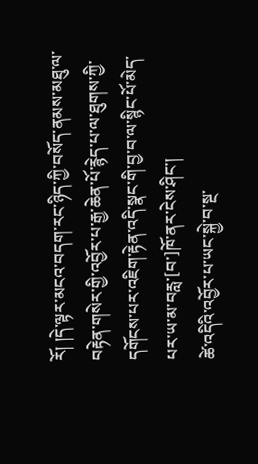རོ། །དེ་ལྟར་མངའ་བདག་རང་ཉིད་ཀྱི་བསོད་ནམས་མཐུ་ལ་བརྟེན་གསེར་གྱི་འབྱོར་པ་རྒྱ་ཆེན་པོ་རྙེད་པ་ལ་ཐུགས་ཀྱི་དགོངས་པར་འཇིག་རྟེན་འདི་སྣང་གི་བྱ་བ་ལ་སྙིང་པོ་མེད་པར་ཡ་མ་བརླ་[བ་]ཁོ་ནར་ངེས་ཤིང་།
ཚེ་འདིའི་འབྱོར་པ་ཡང་སྐྱེ་བ་སྔ་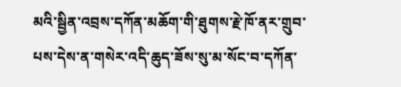མའི་སྦྱིན་འབྲས་དཀོན་མཆོག་གི་ཐུགས་རྗེ་ཁོ་ནར་གྲུབ་པས་དེས་ན་གསེར་འདི་ཆུད་ཟོས་སུ་མ་སོང་བ་དཀོན་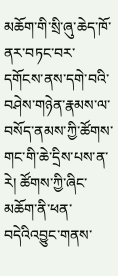མཆོག་གི་སྲི་ཞུ་ཆེད་ཁོ་ནར་བཏང་བར་དགོངས་ནས་དགེ་བའི་བཤེས་གཉེན་རྣམས་ལ་བསོད་ནམས་ཀྱི་ཚོགས་གང་གི་ཆེ་དྲིས་པས་ན་རེ། ཚོགས་ཀྱི་ཞིང་མཆོག་ནི་ཕན་བདེའིའབྱུང་གནས་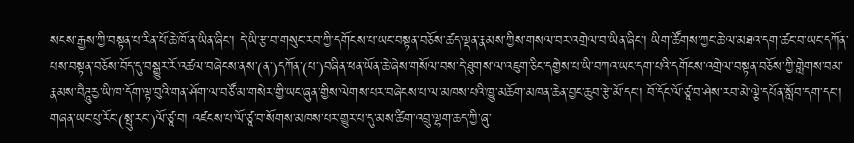སངས་རྒྱས་ཀྱི་བསྟན་པ་རིན་པོ་ཆེ་ཁོ་ན་ཡིན་ཞིང་། དེ་ཡི་རྩ་བ་གསུང་རབ་ཀྱི་དགོངས་པ་ཡང་བསྟན་བཅོས་ཚད་ལྡན་རྣམས་ཀྱིས་གསལ་བར་འགྲེལ་བ་ཡིན་ཞིང་། ཡིག་ཚོགས་ཀྱང་ཆེ་ལ་མཐའ་དག་ཚང་བ་ཡང་དཀོན་པས་བསྟན་བཅོས་བོད་དུ་བསྒྱུར་རོ་འཚལ་བཞེངས་ནས་(ན་)དཀོན་(པ་)བཞིན་ཕན་ཡོན་ཆེ་ཞེས་གསོལ་བས་དེ་ཐུགས་ལ་འཇུག་ཅིང་དགྱེས་པ་ཡི་བཀའ་ཡང་དག་པའི་དགོངས་འགྲེལ་བསྟན་བཅོས་ཀྱི་གླེགས་བམ་རྣམས་བཻཌཱུརྱ་ཡི་ཁ་དོག་ལྟ་བུའི་གན་ཤོག་ལ་བཙོ་མ་གསེར་གྱི་ཡང་ཞུན་གྱིས་ལེགས་པར་བཞེངས་པ་ལ་མཁས་པའི་ཁྱུ་མཆོག་མཁན་ཆེན་བྱང་ཆུབ་རྩེ་མོ་དང་། བོ་དོང་ལོ་ཙཱ་བ་ཤེས་རབ་མེ་ལྕེ་དཔོན་སློབ་དག་དང་། གཞན་ཡང་པུ་རོང་(སྤུ་རང་)ལོ་ཙཱ་བ། འཛངས་པ་ལོ་ཙཱ་བ་སོགས་མཁས་པར་གྱུར་པ་དུ་མས་ཚིག་འབྲུ་ལྷག་ཆད་ཀྱི་ཞུ་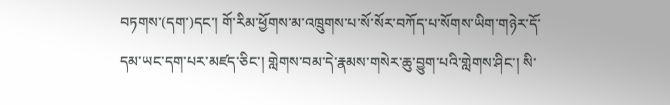བཏགས་(དག་)དང་། གོ་རིམ་ཕྱོགས་མ་འཁྲུགས་པ་སོ་སོར་བཀོད་པ་སོགས་ཡིག་གཉེར་དོ་དམ་ཡང་དག་པར་མཛད་ཅིང་། གླེགས་བམ་དེ་རྣམས་གསེར་ཆུ་བྱུག་པའི་གླེགས་ཤིང་། སི་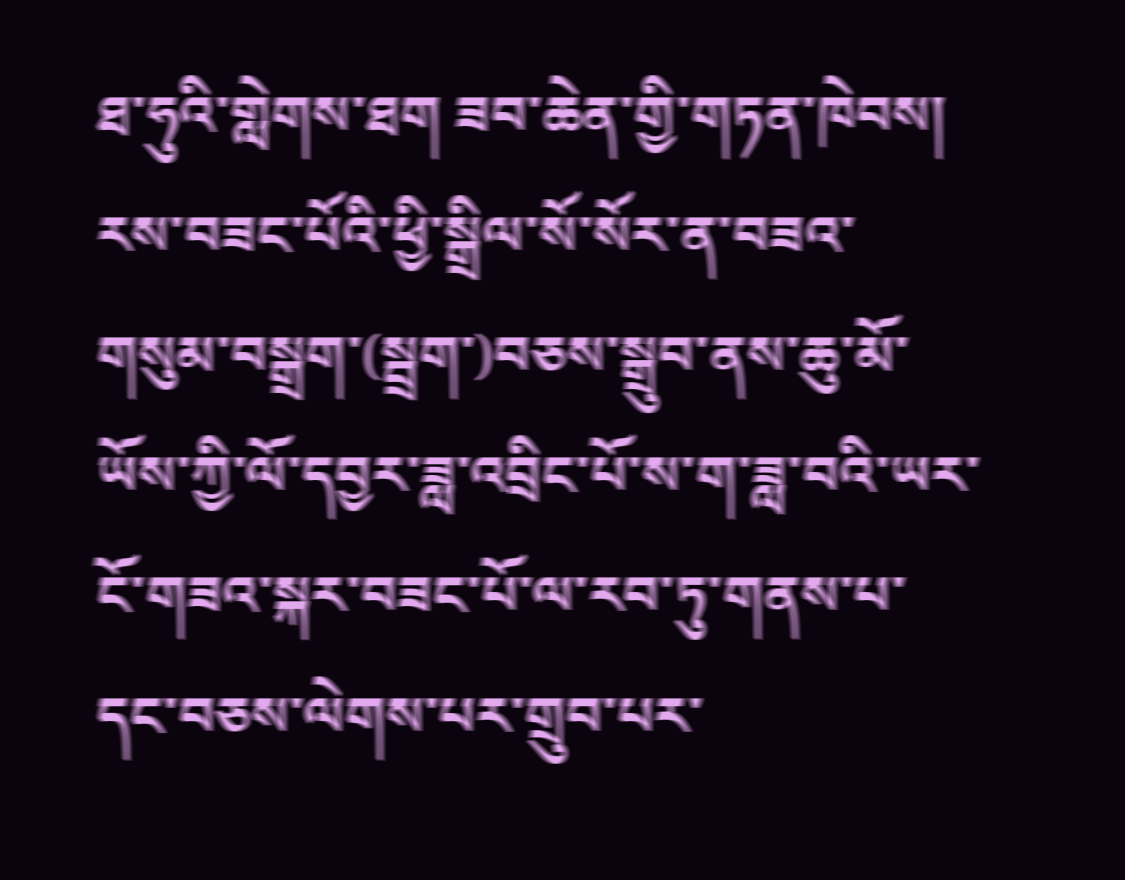ཐ་ཧུའི་གླེགས་ཐག ཟབ་ཆེན་གྱི་གཏན་ཁེབས། རས་བཟང་པོའི་ཕྱི་སྒྲིལ་སོ་སོར་ན་བཟའ་གསུམ་བསྒྲག་(སྦྲག་)བཅས་སྒྲུབ་ནས་ཆུ་མོ་ཡོས་ཀྱི་ལོ་དབྱར་ཟླ་འབྲིང་པོ་ས་ག་ཟླ་བའི་ཡར་ངོ་གཟའ་སྐར་བཟང་པོ་ལ་རབ་ཏུ་གནས་པ་དང་བཅས་ལེགས་པར་གྲུབ་པར་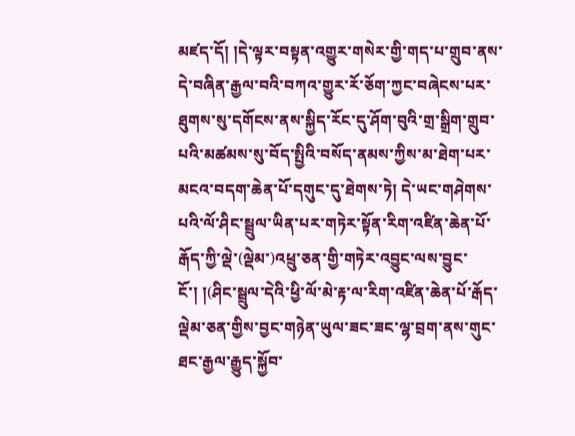མཛད་དོ། །དེ་ལྟར་བསྟན་འགྱུར་གསེར་གྱི་གད་པ་གྲུབ་ནས་དེ་བཞིན་རྒྱལ་བའི་བཀའ་གྱུར་རོ་ཅོག་ཀྱང་བཞེངས་པར་ཐུགས་སུ་དགོངས་ནས་སྐྱིད་རོང་དུ་ཤོག་བུའི་གྲ་སྒྲིག་གྲུབ་པའི་མཚམས་སུ་བོད་སྤྱིའི་བསོད་ནམས་ཀྱིས་མ་ཐེག་པར་མངའ་བདག་ཆེན་པོ་དགུང་དུ་ཐེགས་ཏེ། དེ་ཡང་གཤེགས་པའི་ལོ་ཤིང་སྦྲུལ་ཡིན་པར་གཏེར་སྟོན་རིག་འཛིན་ཆེན་པོ་རྒོད་ཀྱི་ལྡེ་(ལྡེམ་)འཕྲུ་ཅན་གྱི་གཏེར་འབྱུང་ལས་བྱུང་ངོ་། །(ཤིང་སྦྲུལ་དེའི་ཕྱི་ལོ་མེ་རྟ་ལ་རིག་འཛིན་ཆེན་པོ་རྒོད་ལྡེམ་ཅན་གྱིས་བྱང་གཉེན་ཡུལ་ཟང་ཟང་ལྷ་བྲག་ནས་གུང་ཐང་རྒྱལ་རྒྱུད་སྐྱོབ་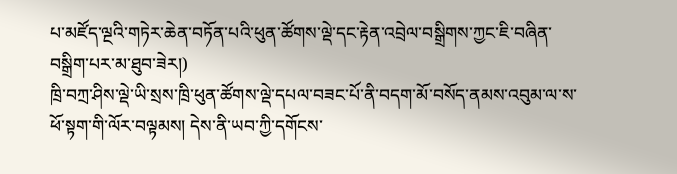པ་མཛོད་ལྔའི་གཏེར་ཆེན་བཏོན་པའི་ཕུན་ཚོགས་ལྡེ་དང་རྟེན་འབྲེལ་བསྒྲིགས་ཀྱང་ཇི་བཞིན་བསྒྲིག་པར་མ་ཐུབ་ཟེར།)
ཁྲི་བཀྲ་ཤིས་ལྡེ་ཡི་སྲས་ཁྲི་ཕུན་ཚོགས་ལྡེ་དཔལ་བཟང་པོ་ནི་བདག་མོ་བསོད་ནམས་འབུམ་ལ་ས་ཕོ་སྟག་གི་ལོར་བལྟམས། དེས་ནི་ཡབ་ཀྱི་དགོངས་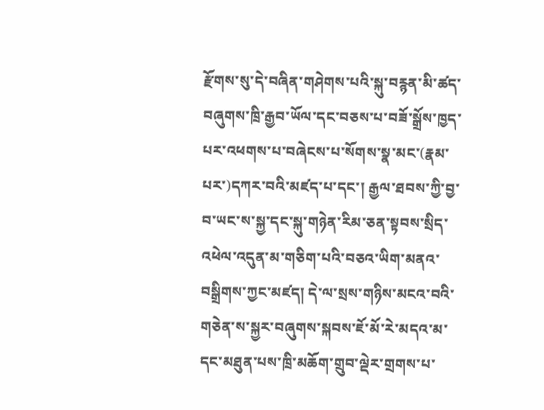རྫོགས་སུ་དེ་བཞིན་གཤེགས་པའི་སྐུ་བརྙན་མི་ཚད་བཞུགས་ཁྲི་རྒྱབ་ཡོལ་དང་བཅས་པ་བཟོ་སྒྲོས་ཁྱད་པར་འཕགས་པ་བཞེངས་པ་སོགས་སྣ་མང་(རྣམ་པར་)དཀར་བའི་མཛད་པ་དང་། རྒྱལ་ཐབས་ཀྱི་བྱ་བ་ཡང་ས་སྐྱ་དང་སྐུ་གཉེན་རིམ་ཅན་སྟབས་སྲིད་འཕེལ་འདུན་མ་གཅིག་པའི་བཅའ་ཡིག་མནའ་བསྒྲིགས་ཀྱང་མཛད། དེ་ལ་སྲས་གཉིས་མངའ་བའི་གཅེན་ས་སྐྱར་བཞུགས་སྐབས་ཇོ་མོ་རེ་མདའ་མ་དང་མཐུན་པས་ཁྲི་མཆོག་གྲུབ་ལྡེར་གྲགས་པ་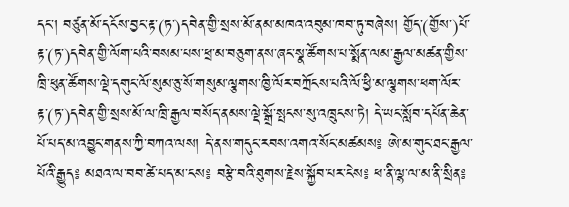དང་། བཙུན་མོ་དངོས་བྱང་རྟ་(ཏ་)དབེན་གྱི་སྲས་མོ་ནམ་མཁའ་འབུམ་ཁབ་ཏུ་བཞེས། གྱོད་(གྱོས་)པོ་རྟ་(ཏ་)དབེན་གྱི་ལོག་པའི་བསམ་པས་ཕྲ་མ་བཅུག་ནས་ཞང་སྣ་ཚོགས་པ་སྨོན་ལམ་རྒྱལ་མཚན་གྱིས་ཁྲི་ཕུན་ཚོགས་ལྡེ་དགུང་ལོ་སུམ་ཅུ་སོ་གསུམ་ལྕགས་ཁྱི་ལོར་བཀྲོངས་པའི་ལོ་ཕྱི་མ་ལྕགས་ཕག་ལོར་རྟ་(ཏ་)དབེན་གྱི་སྲས་མོ་ལ་ཁྲི་རྒྱལ་བསོད་ནམས་ལྡེ་སྒྲོ་སྤངས་སུ་འཁྲུངས་ཏེ། དེ་ཡང་སློབ་དཔོན་ཆེན་པོ་པད་མ་འབྱུང་གནས་ཀྱི་བཀའ་ལས། དེ་ནས་གདུང་རབས་འགའ་སོང་མཚམས༔ ཨེ་མ་གུང་ཐང་རྒྱལ་པོའི་རྒྱུད༔ མཐའ་ལ་བབ་ཚེ་པད་མ་ངས༔ བརྩེ་བའི་ཐུགས་རྗེས་སྐྱོབ་པར་ངེས༔ ཕ་ནི་ལྷ་ལ་མ་ནི་སྲིན༔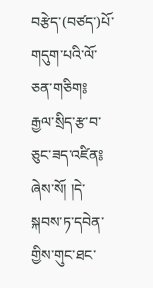བརྩེད་(བཙད་)པོ་གདུག་པའི་ལོ་ཅན་གཅིག༔ རྒྱལ་སྲིད་རྩ་བ་ཅུང་ཟད་འཛིན༔ ཞེས་སོ། །དེ་སྐབས་ཏ་དབེན་གྱིས་གུང་ཐང་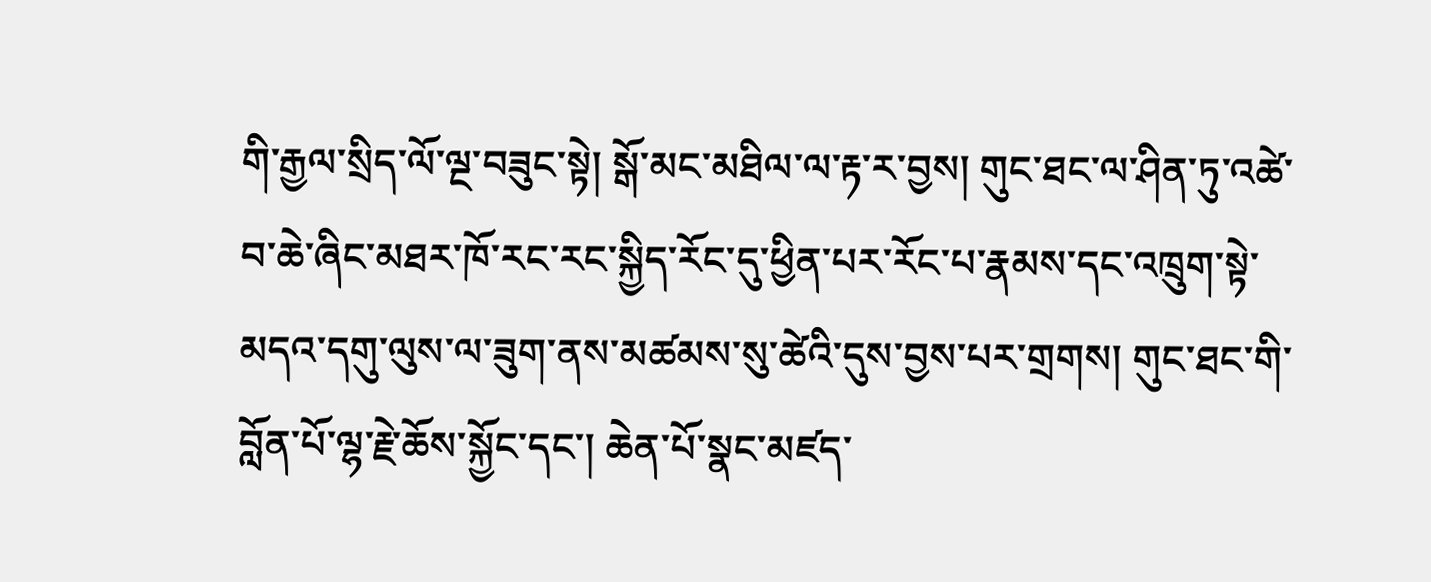གི་རྒྱལ་སྲིད་ལོ་ལྔ་བཟུང་སྟེ། སྒོ་མང་མཐིལ་ལ་རྟ་ར་བྱས། གུང་ཐང་ལ་ཤིན་ཏུ་འཚེ་བ་ཆེ་ཞིང་མཐར་ཁོ་རང་རང་སྐྱིད་རོང་དུ་ཕྱིན་པར་རོང་པ་རྣམས་དང་འཁྲུག་སྟེ་མདའ་དགུ་ལུས་ལ་ཟུག་ནས་མཚམས་སུ་ཚེའི་དུས་བྱས་པར་གྲགས། གུང་ཐང་གི་བློན་པོ་ལྷ་རྗེ་ཆོས་སྐྱོང་དང་། ཆེན་པོ་སྣང་མཛད་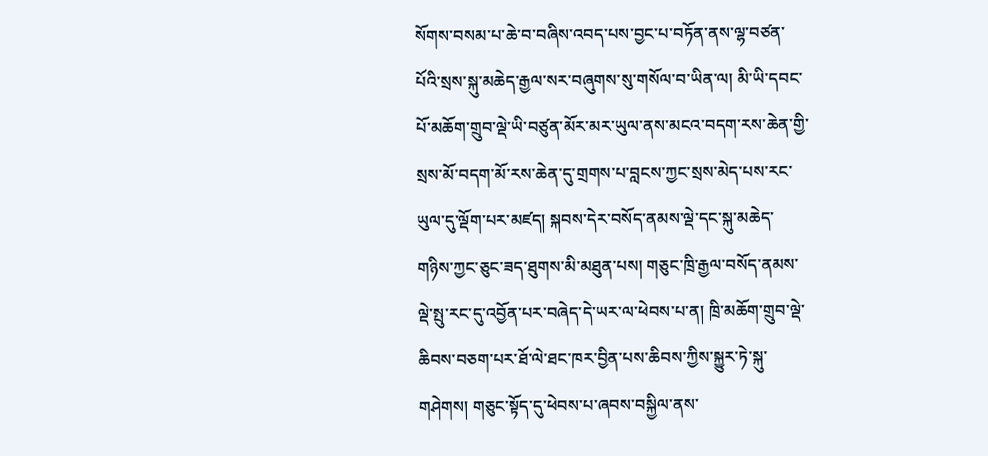སོགས་བསམ་པ་ཆེ་བ་བཞིས་འབད་པས་བྱང་པ་བཏོན་ནས་ལྷ་བཙན་པོའི་སྲས་སྐུ་མཆེད་རྒྱལ་སར་བཞུགས་སུ་གསོལ་བ་ཡིན་ལ། མི་ཡི་དབང་པོ་མཆོག་གྲུབ་ལྡེ་ཡི་བཙུན་མོར་མར་ཡུལ་ནས་མངའ་བདག་རས་ཆེན་གྱི་སྲས་མོ་བདག་མོ་རས་ཆེན་དུ་གྲགས་པ་བླངས་ཀྱང་སྲས་མེད་པས་རང་ཡུལ་དུ་ལྡོག་པར་མཛད། སྐབས་དེར་བསོད་ནམས་ལྡེ་དང་སྐུ་མཆེད་གཉིས་ཀྱང་ཅུང་ཟད་ཐུགས་མི་མཐུན་པས། གཅུང་ཁྲི་རྒྱལ་བསོད་ནམས་ལྡེ་སྤུ་རང་དུ་འབྱོན་པར་བཞེད་དེ་ཡར་ལ་ཕེབས་པ་ན། ཁྲི་མཆོག་གྲུབ་ལྡེ་ཆིབས་བཅག་པར་ཐོ་ལེ་ཐང་ཁར་བྱིན་པས་ཆིབས་ཀྱིས་སྐྱུར་ཏེ་སྐུ་གཤེགས། གཅུང་སྟོད་དུ་ཕེབས་པ་ཞབས་བསྐྱིལ་ནས་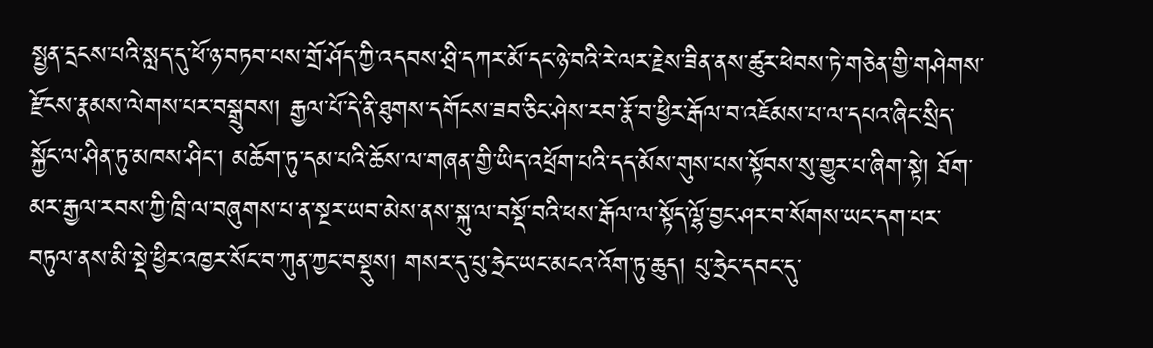སྤྱན་དྲངས་པའི་སླད་དུ་ཕོ་ཉ་བཏབ་པས་གྲོ་ཤོད་ཀྱི་འདབས་ཤྲི་དཀར་མོ་དང་ཉེ་བའི་རེ་ལར་རྗེས་ཟིན་ནས་ཚུར་ཕེབས་ཏེ་གཅེན་གྱི་གཤེགས་རྫོངས་རྣམས་ལེགས་པར་བསྒྲུབས། རྒྱལ་པོ་དེ་ནི་ཐུགས་དགོངས་ཟབ་ཅིང་ཤེས་རབ་རྣོ་བ་ཕྱིར་རྒོལ་བ་འཇོམས་པ་ལ་དཔའ་ཞིང་སྲིད་སྐྱོང་ལ་ཤིན་ཏུ་མཁས་ཤིང་། མཆོག་ཏུ་དམ་པའི་ཆོས་ལ་གཞན་གྱི་ཡིད་འཕྲོག་པའི་དད་མོས་གུས་པས་སྟོབས་སུ་གྱུར་པ་ཞིག་སྟེ། ཐོག་མར་རྒྱལ་རབས་ཀྱི་ཁྲི་ལ་བཞུགས་པ་ན་སྔར་ཡབ་མེས་ནས་སྐུ་ལ་བསྡོ་བའི་ཕས་རྒོལ་ལ་སྟོད་ལྷོ་བྱང་ཤར་བ་སོགས་ཡང་དག་པར་བཏུལ་ནས་མི་སྡེ་ཕྱིར་འཁྱར་སོང་བ་ཀུན་ཀྱང་བསྡུས། གསར་དུ་པུ་ཧྲེང་ཡང་མངའ་འོག་ཏུ་ཆུད། པུ་ཧྲེང་དབང་དུ་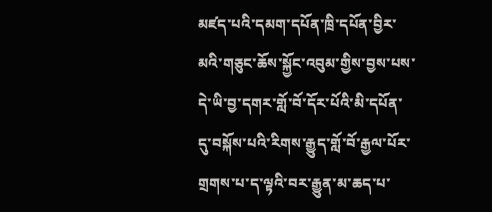མཛད་པའི་དམག་དཔོན་ཁྲི་དཔོན་བྱིར་མའི་གཅུང་ཆོས་སྐྱོང་འབུམ་གྱིས་བྱས་པས་དེ་ཡི་བྱ་དགར་གློ་བོ་དོར་པོའི་མི་དཔོན་དུ་བསྐོས་པའི་རིགས་རྒྱུད་གློ་བོ་རྒྱལ་པོར་གྲགས་པ་ད་ལྟའི་བར་རྒྱུན་མ་ཆད་པ་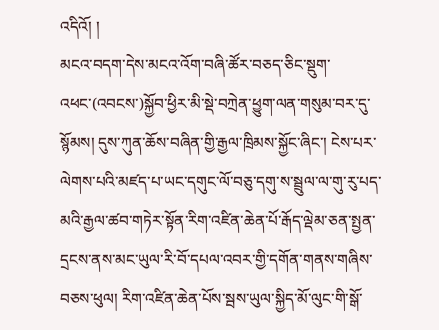འདིའོ། །
མངའ་བདག་དེས་མངའ་འོག་བཞི་ཚོར་བཅད་ཅིང་སྡུག་འཕང་(འབངས་)སྐྱོབ་ཕྱིར་མི་སྡེ་བཀྲེན་ཕྱུག་ལན་གསུམ་བར་དུ་སྙོམས། དུས་ཀུན་ཆོས་བཞིན་གྱི་རྒྱལ་ཁྲིམས་སྐྱོང་ཞིང་། ངེས་པར་ལེགས་པའི་མཛད་པ་ཡང་དགུང་ལོ་བཅུ་དགུ་ས་སྦྲུལ་ལ་གུ་རུ་པད་མའི་རྒྱལ་ཚབ་གཏེར་སྟོན་རིག་འཛིན་ཆེན་པོ་རྒོད་ལྡེམ་ཅན་སྤྱན་དྲངས་ནས་མང་ཡུལ་རི་བོ་དཔལ་འབར་གྱི་དགོན་གནས་གཞིས་བཅས་ཕུལ། རིག་འཛིན་ཆེན་པོས་སྦས་ཡུལ་སྐྱིད་མོ་ལུང་གི་སྒོ་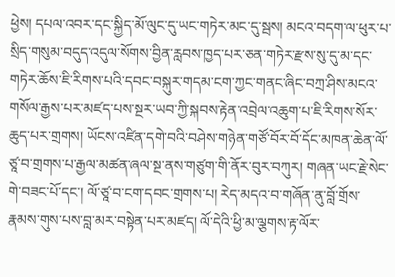ཕྱེས། དཔལ་འབར་དང་སྐྱིད་མོ་ལུང་དུ་ཡང་གཏེར་མང་དུ་སྦས། མངའ་བདག་ལ་ཕུར་པ་སྲིད་གསུམ་བདུད་འདུལ་སོགས་བྱིན་རླབས་ཁྱད་པར་ཅན་གཏེར་རྫས་སུ་དུ་མ་དང་གཏེར་ཆོས་ཇི་རིགས་པའི་དབང་བསྐུར་གདམ་ངག་ཀྱང་གནང་ཞིང་བཀྲ་ཤིས་མངའ་གསོལ་རྒྱས་པར་མཛད་པས་སྔར་ཡབ་ཀྱི་སྐབས་རྟེན་འབྲེལ་འཆུག་པ་ཇི་རིགས་སོར་ཆུད་པར་གྲགས། ཡོངས་འཛིན་དགེ་བའི་བཤེས་གཉེན་གཙོ་བོར་བོ་དོང་མཁན་ཆེན་ལོ་ཙཱ་བ་གྲགས་པ་རྒྱལ་མཚན་ཞལ་སྔ་ནས་གཙུག་གི་ནོར་བུར་བཀུར། གཞན་ཡང་རྗེ་སེང་གེ་བཟང་པོ་དང་། ལོ་ཙཱ་བ་ངག་དབང་གྲགས་པ། རེད་མདའ་བ་གཞོན་ནུ་བློ་གྲོས་རྣམས་གུས་པས་བླ་མར་བསྟེན་པར་མཛད། ལོ་དེའི་ཕྱི་མ་ལྕགས་རྟ་ལོར་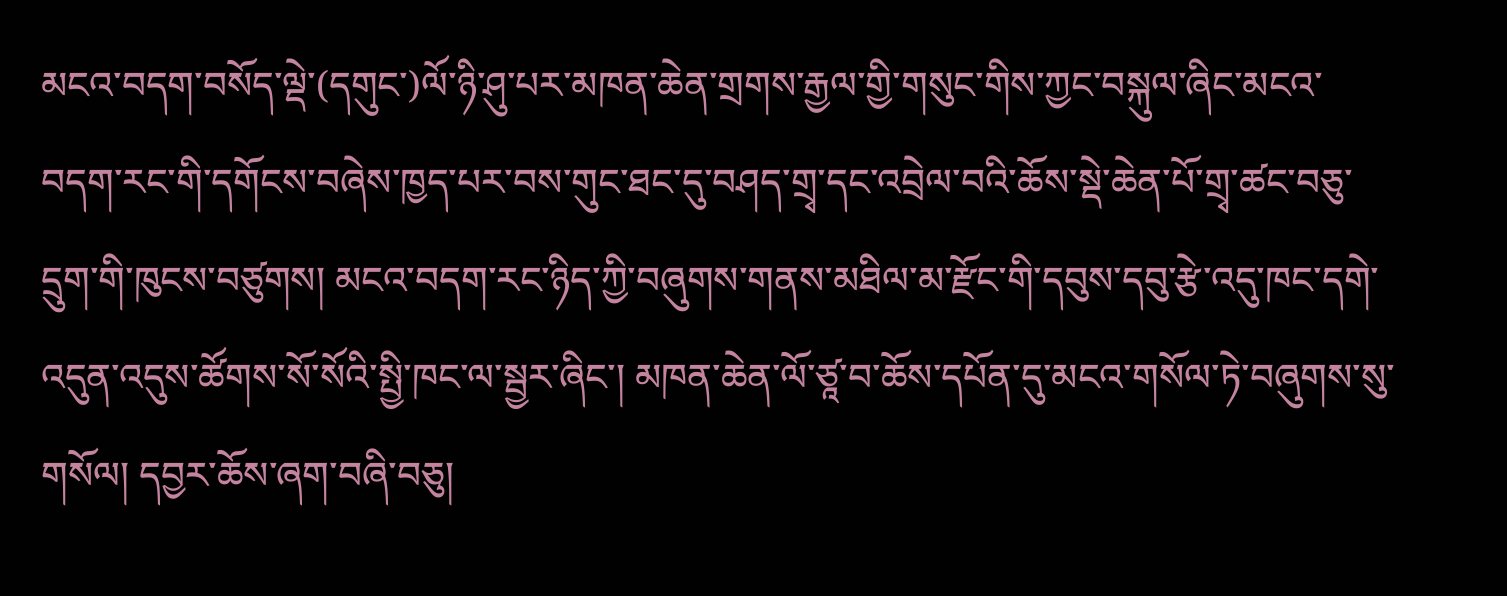མངའ་བདག་བསོད་ལྡེ་(དགུང་)ལོ་ཉི་ཤུ་པར་མཁན་ཆེན་གྲགས་རྒྱལ་གྱི་གསུང་གིས་ཀྱང་བསྐུལ་ཞིང་མངའ་བདག་རང་གི་དགོངས་བཞེས་ཁྱད་པར་བས་གུང་ཐང་དུ་བཤད་གྲྭ་དང་འབྲེལ་བའི་ཆོས་སྡེ་ཆེན་པོ་གྲྭ་ཚང་བཅུ་དྲུག་གི་ཁུངས་བཙུགས། མངའ་བདག་རང་ཉིད་ཀྱི་བཞུགས་གནས་མཐིལ་མ་རྫོང་གི་དབུས་དབུ་རྩེ་འདུ་ཁང་དགེ་འདུན་འདུས་ཚོགས་སོ་སོའི་སྤྱི་ཁང་ལ་སྦྱར་ཞིང་། མཁན་ཆེན་ལོ་ཙཱ་བ་ཆོས་དཔོན་དུ་མངའ་གསོལ་ཏེ་བཞུགས་སུ་གསོལ། དབྱར་ཆོས་ཞག་བཞི་བཅུ།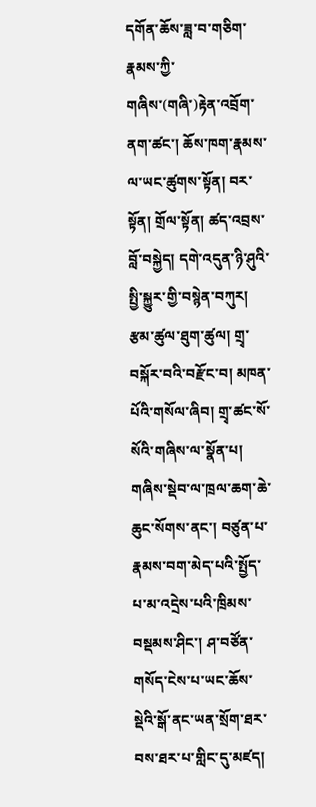དགོན་ཆོས་ཟླ་བ་གཅིག་རྣམས་ཀྱི་གཞིས་(གཞི་)རྟེན་འབྲོག་ནག་ཚང་། ཆོས་ཁག་རྣམས་ལ་ཡང་ཚུགས་སྟོན། བར་སྟོན། གྲོལ་སྟོན། ཚད་འབྲས་བློ་བསྐྱེད། དགེ་འདུན་ཉི་ཤུའི་སྤྱི་སྐྱུར་གྱི་བསྙེན་བཀུར། རྩམ་ཚུལ་ཐུག་ཚུལ། གྲྭ་བསྐོར་བའི་བརྫོང་བ། མཁན་པོའི་གསོལ་ཞིབ། གྲྭ་ཚང་སོ་སོའི་གཞིས་ལ་སྣོན་པ། གཞིས་སྡེབ་ལ་ཁྲལ་ཆག་ཆེ་ཆུང་སོགས་ནང་། བཙུན་པ་རྣམས་བག་མེད་པའི་སྤྱོད་པ་མ་འདྲེས་པའི་ཁྲིམས་བསྡམས་ཤིང་། ཤ་བཙོན་གསོད་ངེས་པ་ཡང་ཆོས་སྡེའི་སྒོ་ནང་ཡན་སྲོག་ཐར་བས་ཐར་པ་གླིང་དུ་མཛད།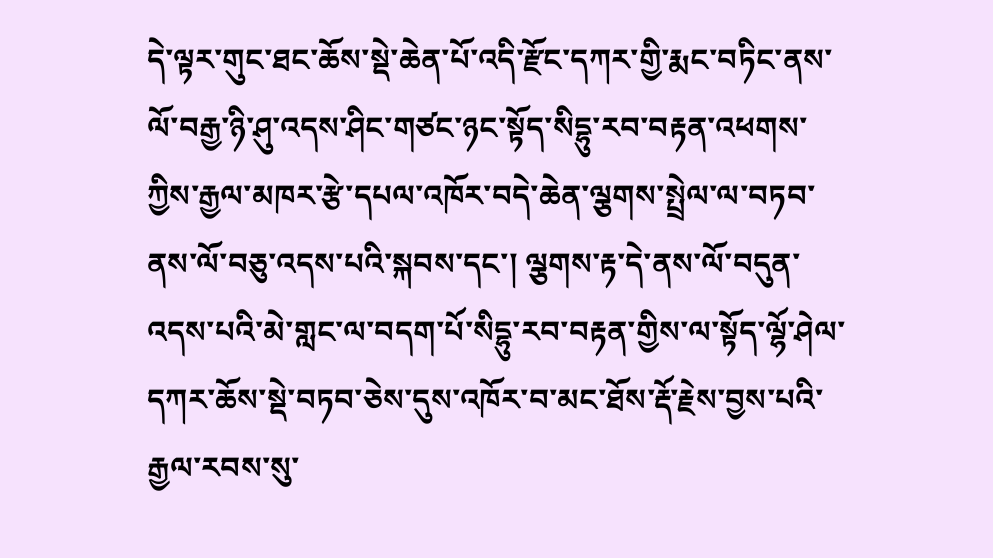དེ་ལྟར་གུང་ཐང་ཆོས་སྡེ་ཆེན་པོ་འདི་རྫོང་དཀར་གྱི་རྨང་བཏིང་ནས་ལོ་བརྒྱ་ཉི་ཤུ་འདས་ཤིང་གཙང་ཉང་སྟོད་སིདྷུ་རབ་བརྟན་འཕགས་ཀྱིས་རྒྱལ་མཁར་རྩེ་དཔལ་འཁོར་བདེ་ཆེན་ལྕགས་སྤྲེལ་ལ་བཏབ་ནས་ལོ་བཅུ་འདས་པའི་སྐབས་དང་། ལྕགས་རྟ་དེ་ནས་ལོ་བདུན་འདས་པའི་མེ་གླང་ལ་བདག་པོ་སིདྷུ་རབ་བརྟན་གྱིས་ལ་སྟོད་ལྷོ་ཤེལ་དཀར་ཆོས་སྡེ་བཏབ་ཅེས་དུས་འཁོར་བ་མང་ཐོས་རྡོ་རྗེས་བྱས་པའི་རྒྱལ་རབས་སུ་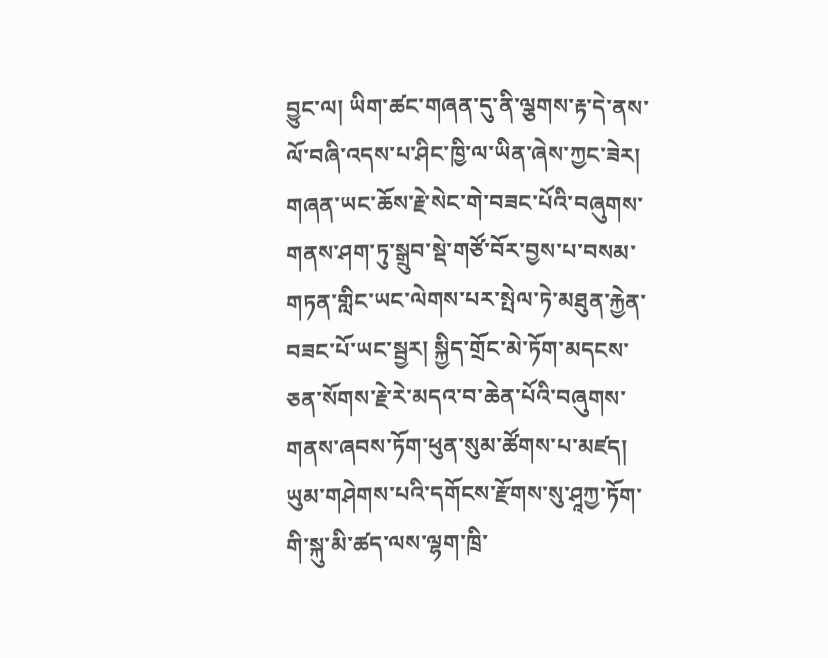བྱུང་ལ། ཡིག་ཚང་གཞན་དུ་ནི་ལྕགས་རྟ་དེ་ནས་ལོ་བཞི་འདས་པ་ཤིང་ཁྱི་ལ་ཡིན་ཞེས་ཀྱང་ཟེར། གཞན་ཡང་ཆོས་རྗེ་སེང་གེ་བཟང་པོའི་བཞུགས་གནས་ཤག་ཏུ་སྒྲུབ་སྡེ་གཙོ་བོར་བྱས་པ་བསམ་གཏན་གླིང་ཡང་ལེགས་པར་སྤེལ་ཏེ་མཐུན་རྐྱེན་བཟང་པོ་ཡང་སྦྱར། སྐྱིད་གྲོང་མེ་ཏོག་མདངས་ཅན་སོགས་རྗེ་རེ་མདའ་བ་ཆེན་པོའི་བཞུགས་གནས་ཞབས་ཏོག་ཕུན་སུམ་ཚོགས་པ་མཛད། ཡུམ་གཤེགས་པའི་དགོངས་རྫོགས་སུ་ཤཱཀྱ་ཏོག་གི་སྐུ་མི་ཚད་ལས་ལྷག་ཁྲི་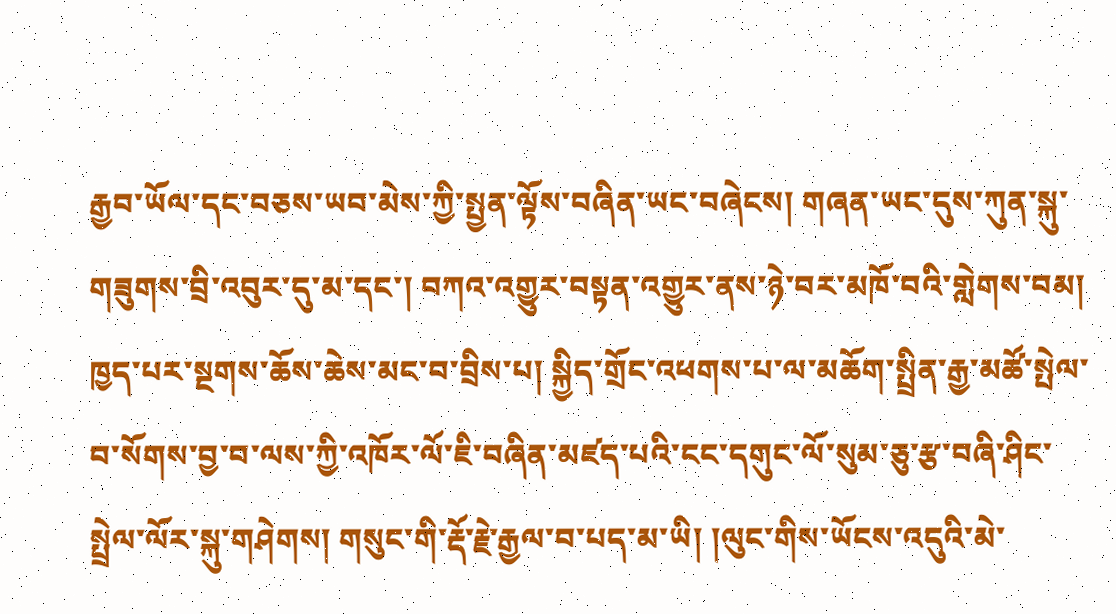རྒྱབ་ཡོལ་དང་བཅས་ཡབ་མེས་ཀྱི་སྤྱན་ལྟོས་བཞིན་ཡང་བཞེངས། གཞན་ཡང་དུས་ཀུན་སྐུ་གཟུགས་བྲི་འབུར་དུ་མ་དང་། བཀའ་འགྱུར་བསྟན་འགྱུར་ནས་ཉེ་བར་མཁོ་བའི་གླེགས་བམ། ཁྱད་པར་སྔགས་ཆོས་ཆེས་མང་བ་བྲིས་པ། སྐྱིད་གྲོང་འཕགས་པ་ལ་མཆོག་སྤྲིན་རྒྱ་མཚོ་སྤེལ་བ་སོགས་བྱ་བ་ལས་ཀྱི་འཁོར་ལོ་ཇི་བཞིན་མཛད་པའི་ངང་དགུང་ལོ་སུམ་ཅུ་རྩ་བཞི་ཤིང་སྤྲེལ་ལོར་སྐུ་གཤེགས། གསུང་གི་རྡོ་རྗེ་རྒྱལ་བ་པད་མ་ཡི། །ལུང་གིས་ཡོངས་འདུའི་མེ་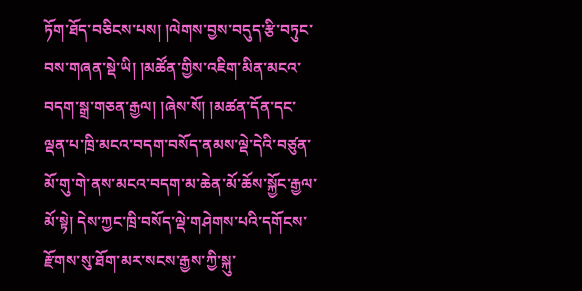ཏོག་ཐོད་བཅིངས་པས། །ལེགས་བྱས་བདུད་རྩི་བཏུང་བས་གཞན་སྡེ་ཡི། །མཚོན་གྱིས་འཇིག་མིན་མངའ་བདག་སྒྲ་གཅན་རྒྱལ། །ཞེས་སོ། །མཚན་དོན་དང་ལྡན་པ་ཁྲི་མངའ་བདག་བསོད་ནམས་ལྡེ་དེའི་བཙུན་མོ་གུ་གེ་ནས་མངའ་བདག་མ་ཆེན་མོ་ཆོས་སྐྱོང་རྒྱལ་མོ་སྟེ། དེས་ཀྱང་ཁྲི་བསོད་ལྡེ་གཤེགས་པའི་དགོངས་རྫོགས་སུ་ཐོག་མར་སངས་རྒྱས་ཀྱི་སྐུ་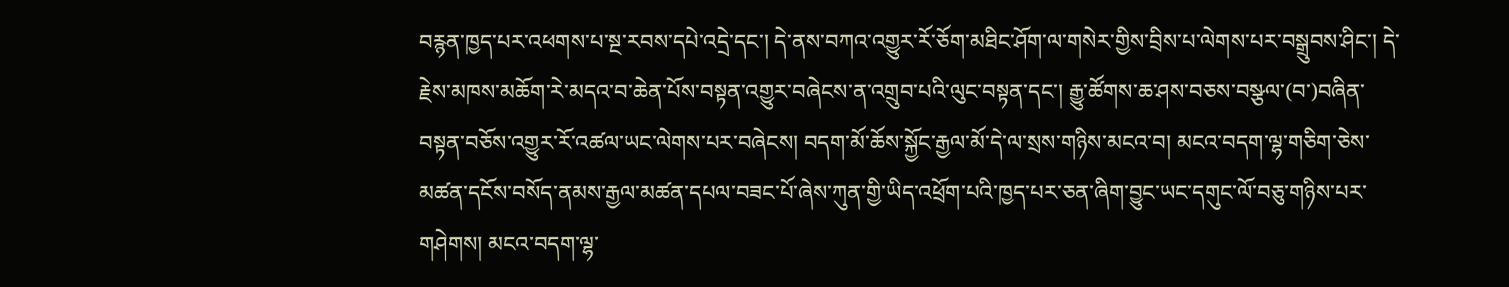བརྙན་ཁྱད་པར་འཕགས་པ་སྔ་རབས་དཔེ་འདྲེ་དང་། དེ་ནས་བཀའ་འགྱུར་རོ་ཅོག་མཐིང་ཤོག་ལ་གསེར་གྱིས་བྲིས་པ་ལེགས་པར་བསྒྲུབས་ཤིང་། དེ་རྗེས་མཁས་མཆོག་རེ་མདའ་བ་ཆེན་པོས་བསྟན་འགྱུར་བཞེངས་ན་འགྲུབ་པའི་ལུང་བསྟན་དང་། རྒྱུ་ཚོགས་ཆ་ཤས་བཅས་བསྩལ་(བ་)བཞིན་བསྟན་བཅོས་འགྱུར་རོ་འཚལ་ཡང་ལེགས་པར་བཞེངས། བདག་མོ་ཆོས་སྐྱོང་རྒྱལ་མོ་དེ་ལ་སྲས་གཉིས་མངའ་བ། མངའ་བདག་ལྷ་གཅིག་ཅེས་མཚན་དངོས་བསོད་ནམས་རྒྱལ་མཚན་དཔལ་བཟང་པོ་ཞེས་ཀུན་གྱི་ཡིད་འཕྲོག་པའི་ཁྱད་པར་ཅན་ཞིག་བྱུང་ཡང་དགུང་ལོ་བཅུ་གཉིས་པར་གཤེགས། མངའ་བདག་ལྷ་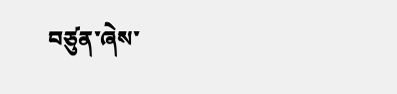བཙུན་ཞེས་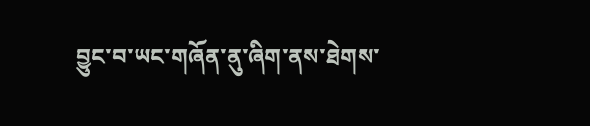བྱུང་བ་ཡང་གཞོན་ནུ་ཞིག་ནས་ཐེགས་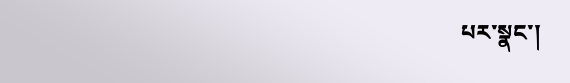པར་སྣང་།